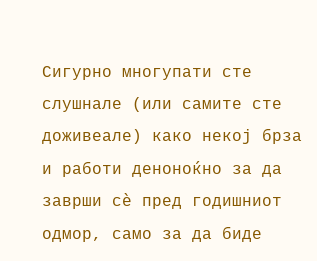Сигурно многупати сте слушнале (или самите сте доживеале) како некој брза и работи деноноќно за да заврши сè пред годишниот одмор, само за да биде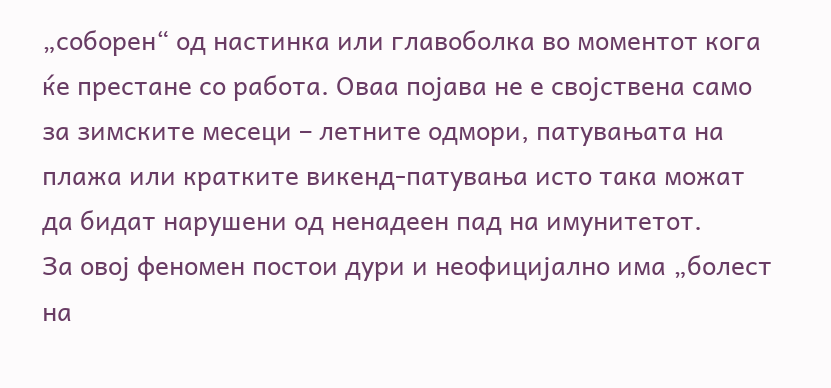„соборен“ од настинка или главоболка во моментот кога ќе престане со работа. Оваа појава не е својствена само за зимските месеци – летните одмори, патувањата на плажа или кратките викенд-патувања исто така можат да бидат нарушени од ненадеен пад на имунитетот.
За овој феномен постои дури и неофицијално има „болест на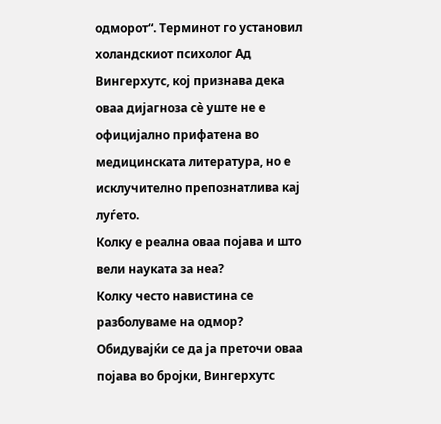одморот“. Терминот го установил холандскиот психолог Ад Вингерхутс, кој признава дека оваа дијагноза сè уште не е официјално прифатена во медицинската литература, но е исклучително препознатлива кај луѓето.
Колку е реална оваа појава и што вели науката за неа?
Колку често навистина се разболуваме на одмор?
Обидувајќи се да ја преточи оваа појава во бројки, Вингерхутс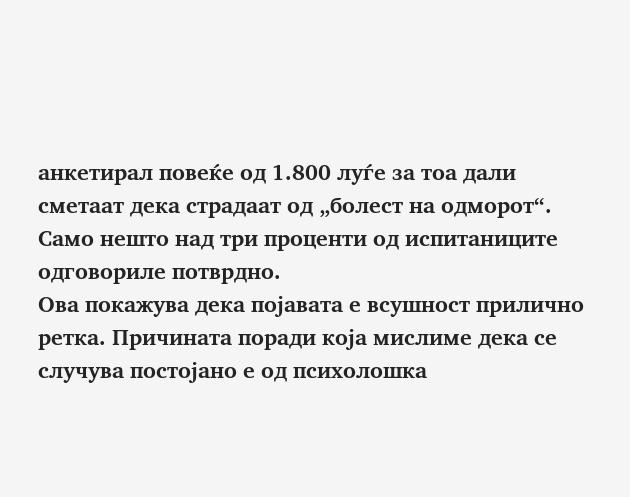анкетирал повеќе од 1.800 луѓе за тоа дали сметаат дека страдаат од „болест на одморот“. Само нешто над три проценти од испитаниците одговориле потврдно.
Ова покажува дека појавата е всушност прилично ретка. Причината поради која мислиме дека се случува постојано е од психолошка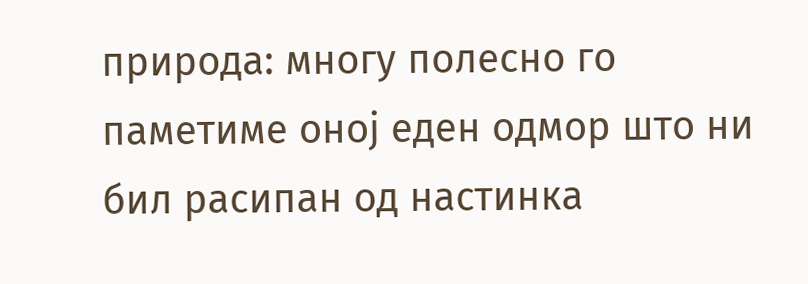природа: многу полесно го паметиме оној еден одмор што ни бил расипан од настинка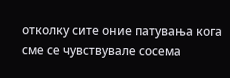отколку сите оние патувања кога сме се чувствувале сосема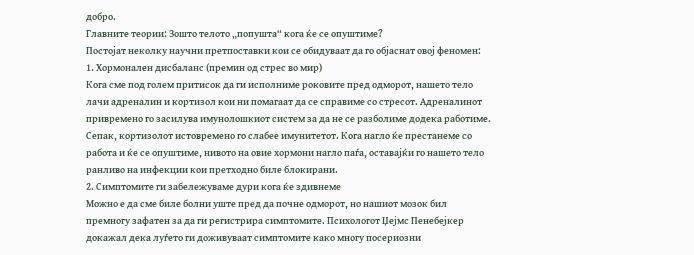добро.
Главните теории: Зошто телото „попушта“ кога ќе се опуштиме?
Постојат неколку научни претпоставки кои се обидуваат да го објаснат овој феномен:
1. Хормонален дисбаланс (премин од стрес во мир)
Кога сме под голем притисок да ги исполниме роковите пред одморот, нашето тело лачи адреналин и кортизол кои ни помагаат да се справиме со стресот. Адреналинот привремено го засилува имунолошкиот систем за да не се разболиме додека работиме. Сепак, кортизолот истовремено го слабее имунитетот. Кога нагло ќе престанеме со работа и ќе се опуштиме, нивото на овие хормони нагло паѓа, оставајќи го нашето тело ранливо на инфекции кои претходно биле блокирани.
2. Симптомите ги забележуваме дури кога ќе здивнеме
Можно е да сме биле болни уште пред да почне одморот, но нашиот мозок бил премногу зафатен за да ги регистрира симптомите. Психологот Џејмс Пенебејкер докажал дека луѓето ги доживуваат симптомите како многу посериозни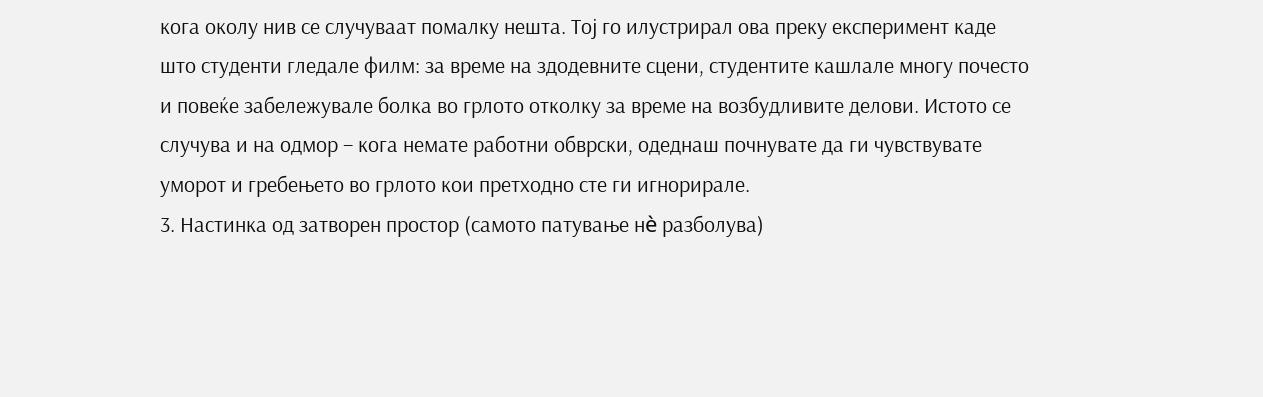кога околу нив се случуваат помалку нешта. Тој го илустрирал ова преку експеримент каде што студенти гледале филм: за време на здодевните сцени, студентите кашлале многу почесто и повеќе забележувале болка во грлото отколку за време на возбудливите делови. Истото се случува и на одмор – кога немате работни обврски, одеднаш почнувате да ги чувствувате уморот и гребењето во грлото кои претходно сте ги игнорирале.
3. Настинка од затворен простор (самото патување нè разболува)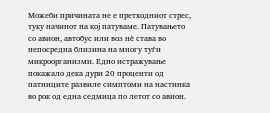Можеби причината не е претходниот стрес, туку начинот на кој патуваме. Патувањето со авион, автобус или воз нè става во непосредна близина на многу туѓи микроорганизми. Едно истражување покажало дека дури 20 проценти од патниците развиле симптоми на настинка во рок од една седмица по летот со авион.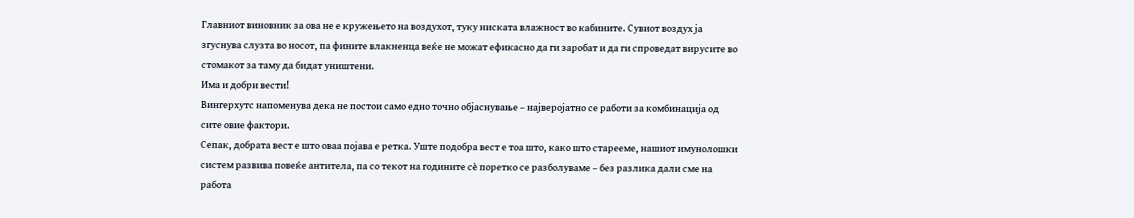Главниот виновник за ова не е кружењето на воздухот, туку ниската влажност во кабините. Сувиот воздух ја згуснува слузта во носот, па фините влакненца веќе не можат ефикасно да ги заробат и да ги спроведат вирусите во стомакот за таму да бидат уништени.
Има и добри вести!
Вингерхутс напоменува дека не постои само едно точно објаснување – најверојатно се работи за комбинација од сите овие фактори.
Сепак, добрата вест е што оваа појава е ретка. Уште подобра вест е тоа што, како што старееме, нашиот имунолошки систем развива повеќе антитела, па со текот на годините сè поретко се разболуваме – без разлика дали сме на работа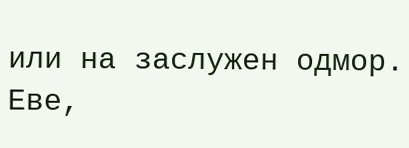или на заслужен одмор. Еве,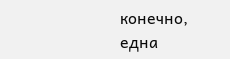конечно, една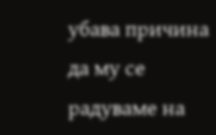убава причина да му се радуваме на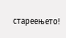стареењето!